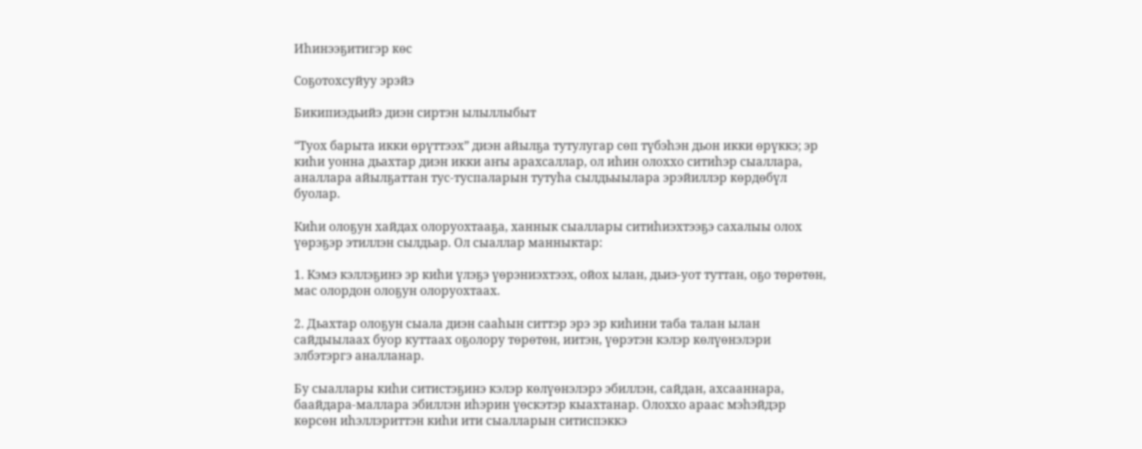Иһинээҕитигэр көс

Соҕотохсуйуу эрэйэ

Бикипиэдьийэ диэн сиртэн ылыллыбыт

“Туох барыта икки өрүттээх” диэн айылҕа тутулугар сөп түбэһэн дьон икки өрүккэ; эр киһи уонна дьахтар диэн икки аҥы арахсаллар, ол иһин олоххо ситиһэр сыаллара, аналлара айылҕаттан тус-туспаларын тутуһа сылдьыылара эрэйиллэр көрдөбүл буолар.

Киһи олоҕун хайдах олоруохтааҕа, ханнык сыаллары ситиһиэхтээҕэ сахалыы олох үөрэҕэр этиллэн сылдьар. Ол сыаллар манныктар:

1. Кэмэ кэллэҕинэ эр киһи үлэҕэ үөрэниэхтээх, ойох ылан, дьиэ-уот туттан, оҕо төрөтөн, мас олордон олоҕун олоруохтаах.

2. Дьахтар олоҕун сыала диэн сааһын ситтэр эрэ эр киһини таба талан ылан сайдыылаах буор куттаах оҕолору төрөтөн, иитэн, үөрэтэн кэлэр көлүөнэлэри элбэтэргэ аналланар.

Бу сыаллары киһи ситистэҕинэ кэлэр көлүөнэлэрэ эбиллэн, сайдан, ахсааннара, баайдара-маллара эбиллэн иһэрин үөскэтэр кыахтанар. Олоххо араас мэһэйдэр көрсөн иһэллэриттэн киһи ити сыалларын ситиспэккэ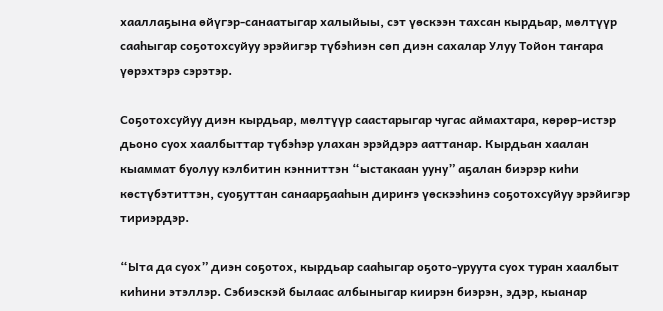хааллаҕына өйүгэр-санаатыгар халыйыы, сэт үөскээн тахсан кырдьар, мөлтүүр сааһыгар соҕотохсуйуу эрэйигэр түбэһиэн сөп диэн сахалар Улуу Тойон таҥара үөрэхтэрэ сэрэтэр.

Соҕотохсуйуу диэн кырдьар, мөлтүүр саастарыгар чугас аймахтара, көрөр-истэр дьоно суох хаалбыттар түбэһэр улахан эрэйдэрэ ааттанар. Кырдьан хаалан кыаммат буолуу кэлбитин кэнниттэн “ыстакаан ууну” аҕалан биэрэр киһи көстүбэтиттэн, суоҕуттан санаарҕааһын дириҥэ үөскээһинэ соҕотохсуйуу эрэйигэр тириэрдэр.

“Ыта да суох” диэн соҕотох, кырдьар сааһыгар оҕото-уруута суох туран хаалбыт киһини этэллэр. Сэбиэскэй былаас албыныгар киирэн биэрэн, эдэр, кыанар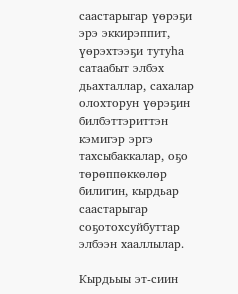саастарыгар үөрэҕи эрэ эккирэппит, үөрэхтээҕи тутуһа сатаабыт элбэх дьахталлар, сахалар олохторун үөрэҕин билбэттэриттэн кэмигэр эргэ тахсыбаккалар, оҕо төрөппөккөлөр билигин, кырдьар саастарыгар соҕотохсуйбуттар элбээн хааллылар.

Кырдьыы эт-сиин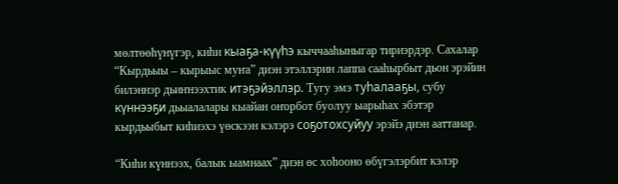мөлтөөһүнүгэр, киһи кыаҕа-күүһэ кыччааһыныгар тириэрдэр. Сахалар “Кырдьыы – кырыыс муҥа” диэн этэллэрин лаппа сааһырбыт дьон эрэйин билэннэр дьиҥнээхтик итэҕэйэллэр. Тугу эмэ туһалааҕы, субу күннээҕи дьыалалары кыайан оҥорбот буолуу ыарыһах эбэтэр кырдьыбыт киһиэхэ үөскээн кэлэрэ соҕотохсуйуу эрэйэ диэн ааттанар.

“Киһи күннээх, балык ыамнаах” диэн өс хоһооно өбүгэлэрбит кэлэр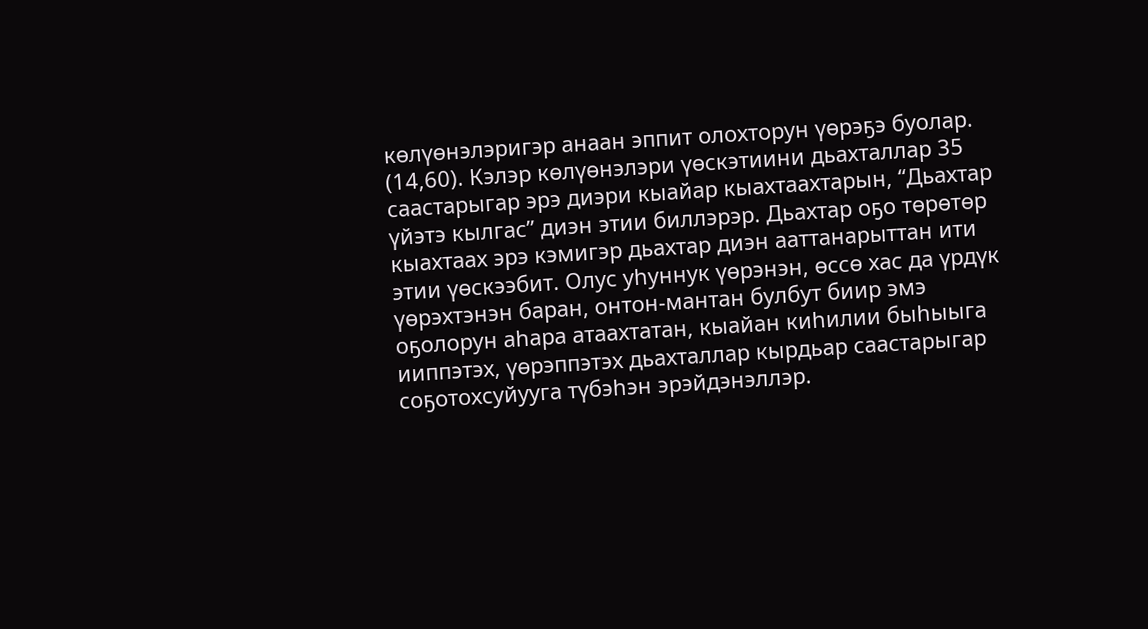көлүөнэлэригэр анаан эппит олохторун үөрэҕэ буолар. (14,60). Кэлэр көлүөнэлэри үөскэтиини дьахталлар 35 саастарыгар эрэ диэри кыайар кыахтаахтарын, “Дьахтар үйэтэ кылгас” диэн этии биллэрэр. Дьахтар оҕо төрөтөр кыахтаах эрэ кэмигэр дьахтар диэн ааттанарыттан ити этии үөскээбит. Олус уһуннук үөрэнэн, өссө хас да үрдүк үөрэхтэнэн баран, онтон-мантан булбут биир эмэ оҕолорун аһара атаахтатан, кыайан киһилии быһыыга ииппэтэх, үөрэппэтэх дьахталлар кырдьар саастарыгар соҕотохсуйууга түбэһэн эрэйдэнэллэр.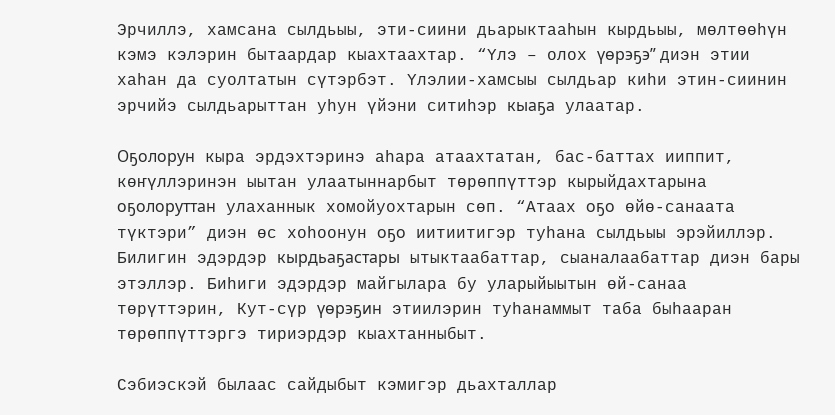Эрчиллэ, хамсана сылдьыы, эти-сиини дьарыктааһын кырдьыы, мөлтөөһүн кэмэ кэлэрин бытаардар кыахтаахтар. “Үлэ – олох үөрэҕэ” диэн этии хаһан да суолтатын сүтэрбэт. Үлэлии-хамсыы сылдьар киһи этин-сиинин эрчийэ сылдьарыттан уһун үйэни ситиһэр кыаҕа улаатар.

Оҕолорун кыра эрдэхтэринэ аһара атаахтатан, бас-баттах ииппит, көҥүллэринэн ыытан улаатыннарбыт төрөппүттэр кырыйдахтарына оҕолоруттан улаханнык хомойуохтарын сөп. “Атаах оҕо өйө-санаата түктэри” диэн өс хоһоонун оҕо иитиитигэр туһана сылдьыы эрэйиллэр. Билигин эдэрдэр кырдьаҕастары ытыктаабаттар, сыаналаабаттар диэн бары этэллэр. Биһиги эдэрдэр майгылара бу уларыйыытын өй-санаа төрүттэрин, Кут-сүр үөрэҕин этиилэрин туһанаммыт таба быһааран төрөппүттэргэ тириэрдэр кыахтанныбыт.

Сэбиэскэй былаас сайдыбыт кэмигэр дьахталлар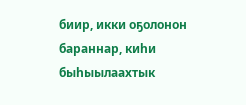биир, икки оҕолонон бараннар, киһи быһыылаахтык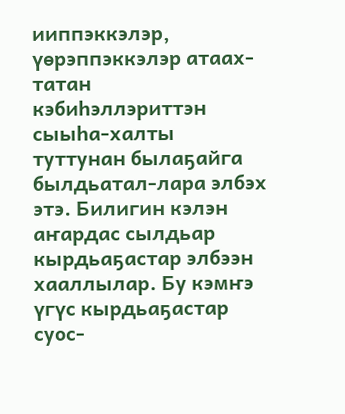ииппэккэлэр, үөрэппэккэлэр атаах-татан кэбиһэллэриттэн сыыһа-халты туттунан былаҕайга былдьатал-лара элбэх этэ. Билигин кэлэн аҥардас сылдьар кырдьаҕастар элбээн хааллылар. Бу кэмҥэ үгүс кырдьаҕастар суос-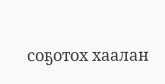соҕотох хаалан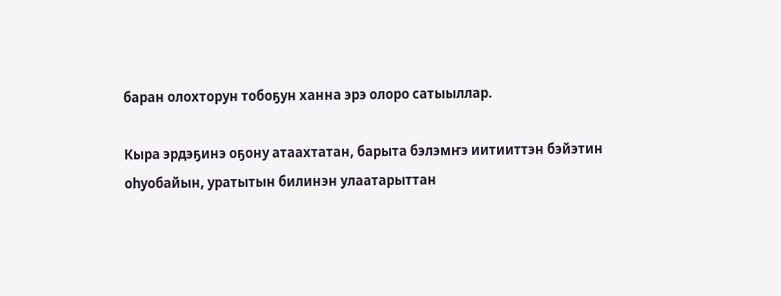баран олохторун тобоҕун ханна эрэ олоро сатыыллар.

Кыра эрдэҕинэ оҕону атаахтатан, барыта бэлэмҥэ иитииттэн бэйэтин оһуобайын, уратытын билинэн улаатарыттан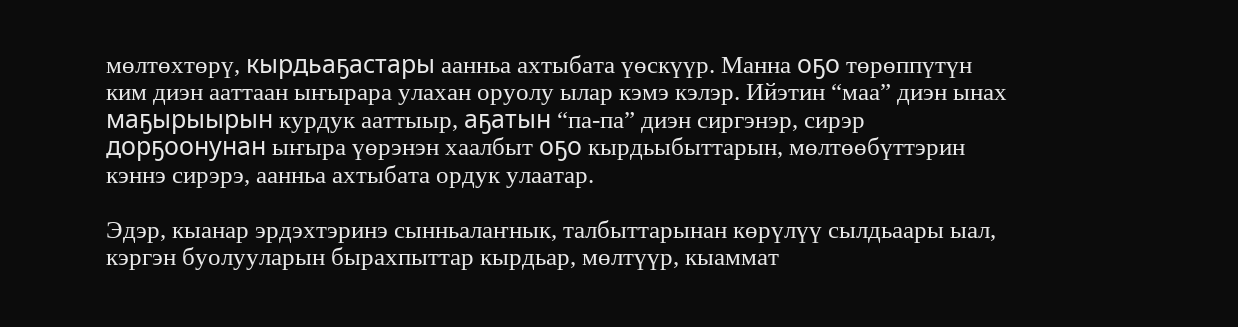мөлтөхтөрү, кырдьаҕастары аанньа ахтыбата үөскүүр. Манна оҕо төрөппүтүн ким диэн ааттаан ыҥырара улахан оруолу ылар кэмэ кэлэр. Ийэтин “маа” диэн ынах маҕырыырын курдук ааттыыр, аҕатын “па-па” диэн сиргэнэр, сирэр дорҕоонунан ыҥыра үөрэнэн хаалбыт оҕо кырдьыбыттарын, мөлтөөбүттэрин кэннэ сирэрэ, аанньа ахтыбата ордук улаатар.

Эдэр, кыанар эрдэхтэринэ сынньалаҥнык, талбыттарынан көрүлүү сылдьаары ыал, кэргэн буолууларын бырахпыттар кырдьар, мөлтүүр, кыаммат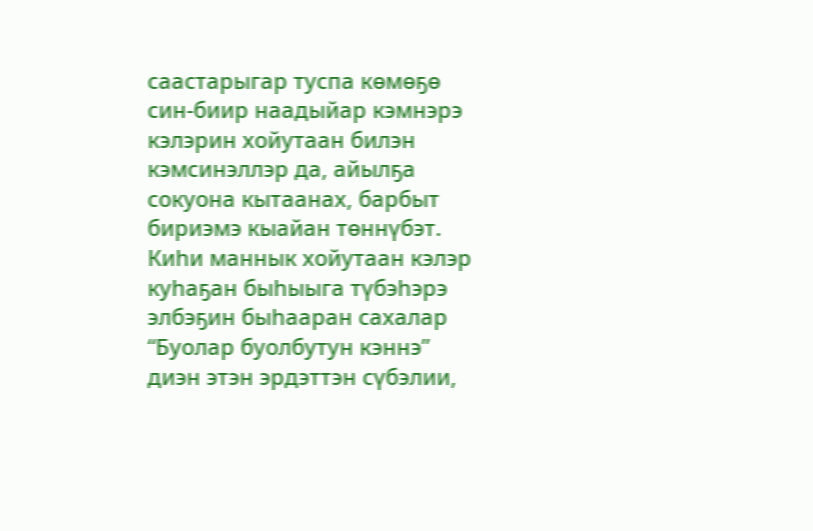саастарыгар туспа көмөҕө син-биир наадыйар кэмнэрэ кэлэрин хойутаан билэн кэмсинэллэр да, айылҕа сокуона кытаанах, барбыт бириэмэ кыайан төннүбэт. Киһи маннык хойутаан кэлэр куһаҕан быһыыга түбэһэрэ элбэҕин быһааран сахалар “Буолар буолбутун кэннэ” диэн этэн эрдэттэн сүбэлии,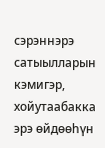сэрэннэрэ сатыылларын кэмигэр, хойутаабакка эрэ өйдөөһүн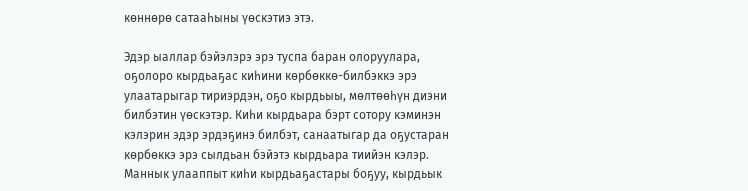көннөрө сатааһыны үөскэтиэ этэ.

Эдэр ыаллар бэйэлэрэ эрэ туспа баран олоруулара, оҕолоро кырдьаҕас киһини көрбөккө-билбэккэ эрэ улаатарыгар тириэрдэн, оҕо кырдьыы, мөлтөөһүн диэни билбэтин үөскэтэр. Киһи кырдьара бэрт сотору кэминэн кэлэрин эдэр эрдэҕинэ билбэт, санаатыгар да оҕустаран көрбөккэ эрэ сылдьан бэйэтэ кырдьара тиийэн кэлэр. Маннык улааппыт киһи кырдьаҕастары боҕуу, кырдьык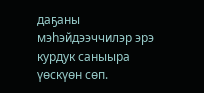даҕаны мэһэйдээччилэр эрэ курдук саныыра үөскүөн сөп.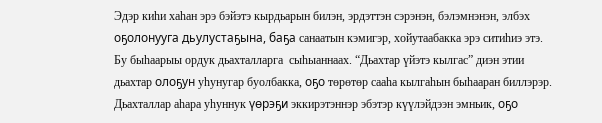Эдэр киһи хаһан эрэ бэйэтэ кырдьарын билэн, эрдэттэн сэрэнэн, бэлэмнэнэн, элбэх оҕолонууга дьулустаҕына, баҕа санаатын кэмигэр, хойутаабакка эрэ ситиһиэ этэ. Бу быһаарыы ордук дьахталларга  сыһыаннаах. “Дьахтар үйэтэ кылгас” диэн этии дьахтар олоҕун уһунугар буолбакка, оҕо төрөтөр сааһа кылгаһын быһааран биллэрэр. Дьахталлар аһара уһуннук үөрэҕи эккирэтэннэр эбэтэр күүлэйдээн эмньик, оҕо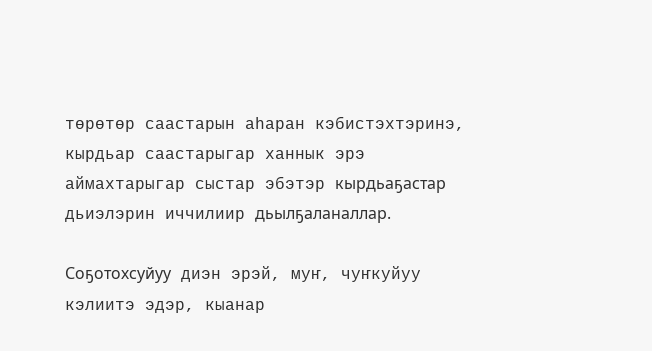төрөтөр саастарын аһаран кэбистэхтэринэ, кырдьар саастарыгар ханнык эрэ аймахтарыгар сыстар эбэтэр кырдьаҕастар дьиэлэрин иччилиир дьылҕаланаллар.

Соҕотохсуйуу диэн эрэй, муҥ, чуҥкуйуу кэлиитэ эдэр, кыанар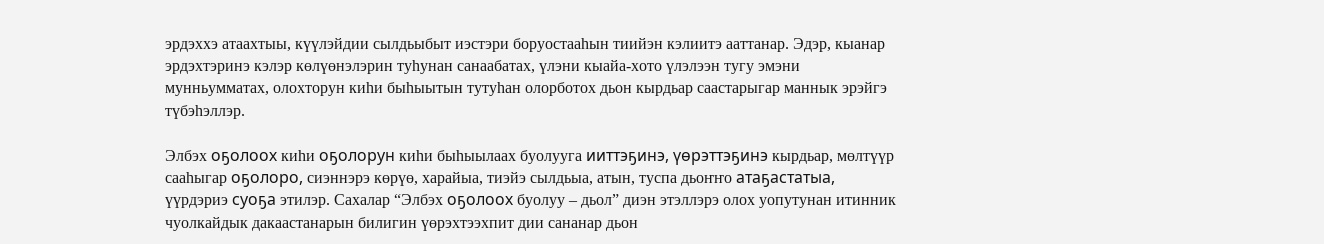эрдэххэ атаахтыы, күүлэйдии сылдьыбыт иэстэри боруостааһын тиийэн кэлиитэ ааттанар. Эдэр, кыанар эрдэхтэринэ кэлэр көлүөнэлэрин туһунан санаабатах, үлэни кыайа-хото үлэлээн тугу эмэни мунньумматах, олохторун киһи быһыытын тутуһан олорботох дьон кырдьар саастарыгар маннык эрэйгэ түбэһэллэр.

Элбэх оҕолоох киһи оҕолорун киһи быһыылаах буолууга ииттэҕинэ, үөрэттэҕинэ кырдьар, мөлтүүр сааһыгар оҕолоро, сиэннэрэ көрүө, харайыа, тиэйэ сылдьыа, атын, туспа дьоҥҥо атаҕастатыа, үүрдэриэ суоҕа этилэр. Сахалар “Элбэх оҕолоох буолуу – дьол” диэн этэллэрэ олох уопутунан итинник чуолкайдык дакаастанарын билигин үөрэхтээхпит дии сананар дьон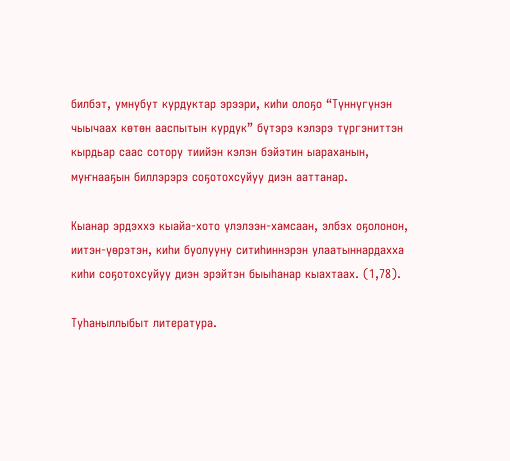билбэт, умнубут курдуктар эрээри, киһи олоҕо “Түннүгүнэн чыычаах көтөн ааспытын курдук” бүтэрэ кэлэрэ түргэниттэн кырдьар саас сотору тиийэн кэлэн бэйэтин ыараханын, муҥнааҕын биллэрэрэ соҕотохсуйуу диэн ааттанар.

Кыанар эрдэххэ кыайа-хото үлэлээн-хамсаан, элбэх оҕолонон, иитэн-үөрэтэн, киһи буолууну ситиһиннэрэн улаатыннардахха киһи соҕотохсуйуу диэн эрэйтэн быыһанар кыахтаах. (1,78).

Туһаныллыбыт литература.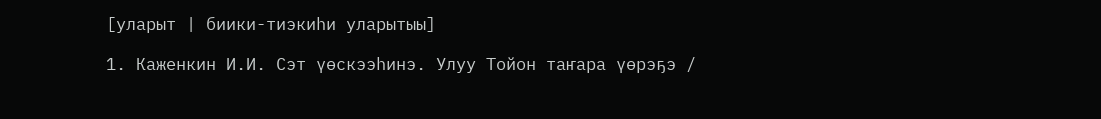[уларыт | биики-тиэкиһи уларытыы]

1. Каженкин И.И. Сэт үөскээһинэ. Улуу Тойон таҥара үөрэҕэ /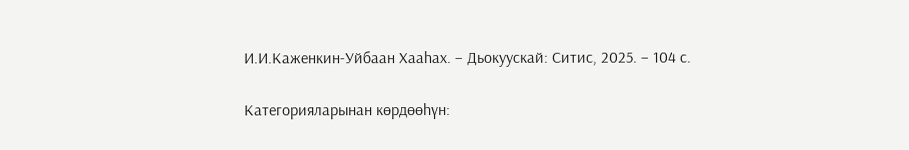И.И.Каженкин-Уйбаан Хааһах. – Дьокуускай: Ситис, 2025. – 104 с.

Категорияларынан көрдөөһүн: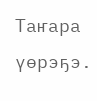Таҥара үөрэҕэ.